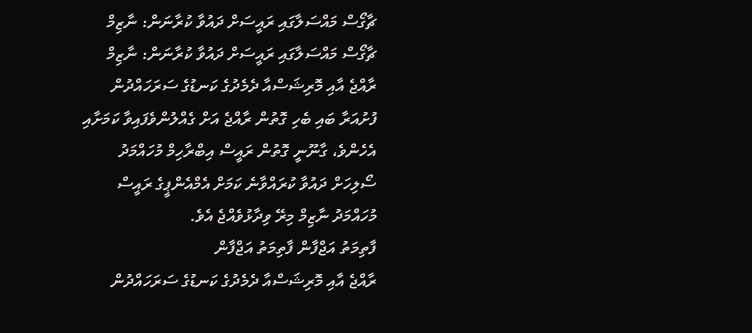ޗާގޯސް މައްސަލާގައި ރައީސަށް ދައުވާ ކުރާނަން: ނާޒިމް
ޗާގޯސް މައްސަލާގައި ރައީސަށް ދައުވާ ކުރާނަން: ނާޒިމް
ރާއްޖެ އާއި މޮރިޝަސްއާ ދެމެދުގެ ކަނޑުގެ ސަރަހައްދުން ފުށުއަރާ ބައި ބެހި ގޮތުން ރާއްޖެ އަށް ގެއްލުންވެފައިވާ ކަމަށާއި އެހެންވެ، ގާނޫނީ ގޮތުން ރައީސް އިބްރާހިމް މުހައްމަދު ސޯލިހަށް ދައުވާ ކުރައްވާނެ ކަމަށް އެމްއެންޕީގެ ރައީސް މުހައްމަދު ނާޒިމް މިރޭ ވިދާޅުވެއްޖެ އެވެ.
ފާތިމަތު އަޖްފާން ފާތިމަތު އަޖްފާން
ރާއްޖެ އާއި މޮރިޝަސްއާ ދެމެދުގެ ކަނޑުގެ ސަރަހައްދުން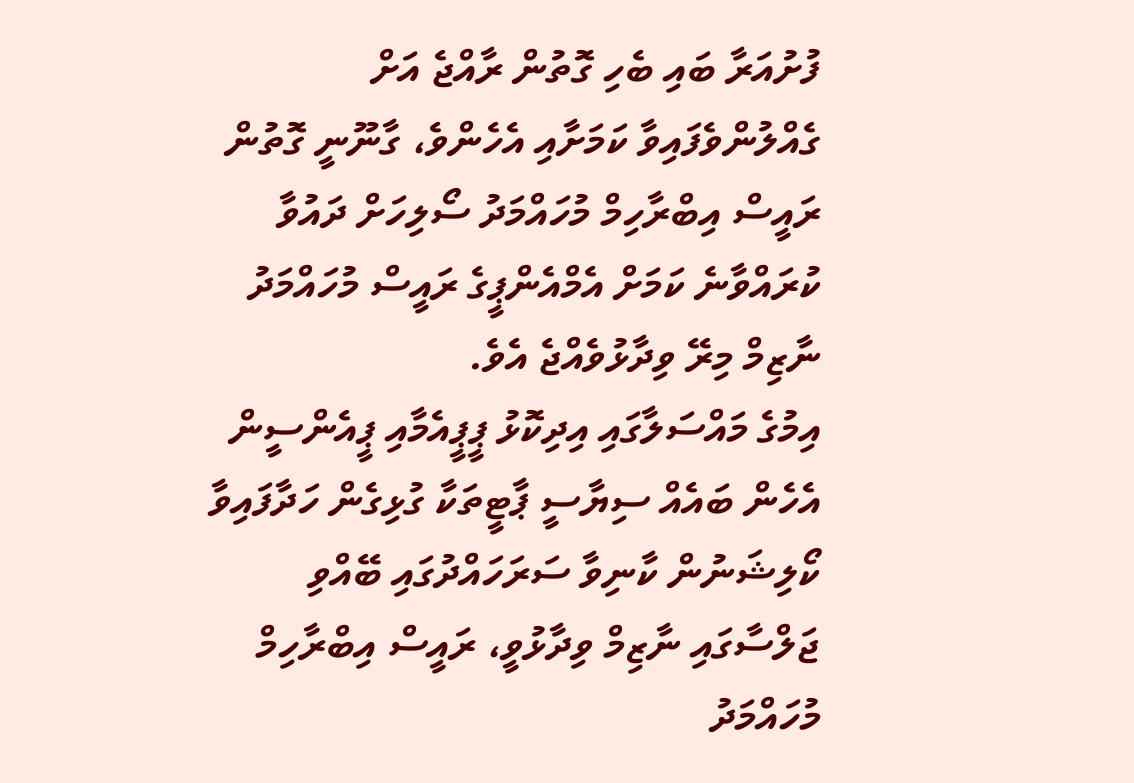ފުށުއަރާ ބައި ބެހި ގޮތުން ރާއްޖެ އަށް ގެއްލުންވެފައިވާ ކަމަށާއި އެހެންވެ، ގާނޫނީ ގޮތުން ރައީސް އިބްރާހިމް މުހައްމަދު ސޯލިހަށް ދައުވާ ކުރައްވާނެ ކަމަށް އެމްއެންޕީގެ ރައީސް މުހައްމަދު ނާޒިމް މިރޭ ވިދާޅުވެއްޖެ އެވެ.
އިމުގެ މައްސަލާގައި އިދިކޮޅު ޕީޕީއެމާއި ޕީއެންސީން އެހެން ބައެއް ސިޔާސީ ޕާޓީތަކާ ގުޅިގެން ހަދާފައިވާ ކޯލިޝަނުން ކާނިވާ ސަރަހައްދުގައި ބޭއްވި ޖަލްސާގައި ނާޒިމް ވިދާޅުވީ، ރައީސް އިބްރާހިމް މުހައްމަދު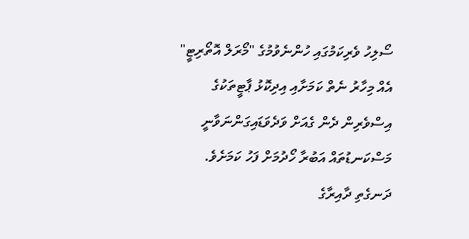ސޯލިހު ވެރިކަމުގައި ހުންނެވުމުގެ "މޯރަލް އޮތޯރިޓީ" އެއް މިހާރު ނެތް ކަމަށާއި އިދިކޮޅު ޕާޓީތަކުގެ އިސްވެރިން ދެން ގެއަށް ވަދެވަޑައިގަންނަވާނީ މަސްކަނޑުތައް އަބުރާ ހޯދުމަށް ފަހު ކަމަށެވެ.
ދަނގެތި ދާއިރާގެ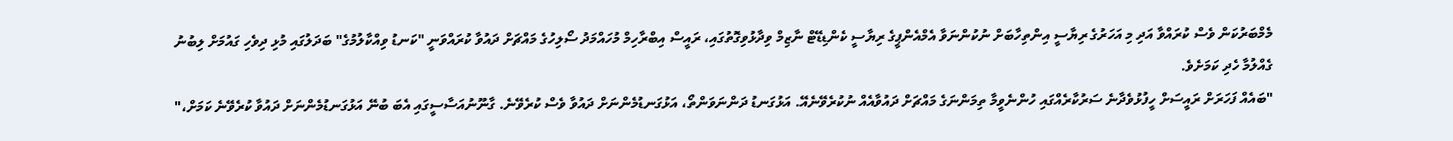މެމްބަރުކަން ވެސް ކުރައްވާ އަދި މި އަހަރުގެ ރިޔާސީ އިންތިހާބަށް ނުކުންނަވާ އެމްއެންޕީގެ ރިޔާސީ ކެންޑިޑޭޓް ނާޒިމް ވިދާޅުވިގޮތުގައި، ރައީސް އިބްރާހިމް މުހައްމަދު ސޯލިހުގެ މައްޗަށް ދައުވާ ކުރައްވަނީ "ކަނޑު ވިއްކާލުމުގެ" ބަދަލުގައި މުޅި ދިވެހި ގައުމަށް ލިބުނު ގެއްލުމާ ހެދި ކަމަށެވެ.
"ބައެއް ފަހަރަށް ރައީސަށް ހީފުޅުވެދާނެ ސަރުކާރެއްގައި ހުންނެވީމާ ތިމަންނަގެ މައްޗަށް ދައުވާއެއް ނުކުރެވޭނެއޭ. އަޅުގަނޑު ދަންނަވަންތޯ، އަޅުގަނޑުމެންނަށް ދައުވާ ވެސް ކުރެވޭނެ. ގާނޫނުއަސާސީގައި އެބަ ބުނޭ އަޅުގަނޑުމެންނަށް ދައުވާ ކުރެވޭނެ ކަމަށް،"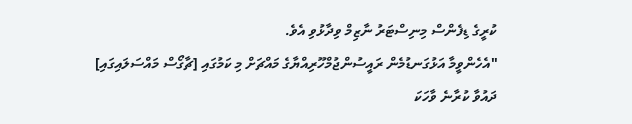ކުރީގެ ޑިފެންސް މިނިސްޓަރު ނާޒިމް ވިދާޅުވި އެވެ.
"އެހެންވީމާ އަޅުގަނޑުމެން ރައީސުންޖުމްހޫރިއްޔާގެ މައްޗަށް މި ކަމުގައި [ޗާގޯސް މައްސަލައިގައި] ދައުވާ ކުރާނެ ވާހަކަ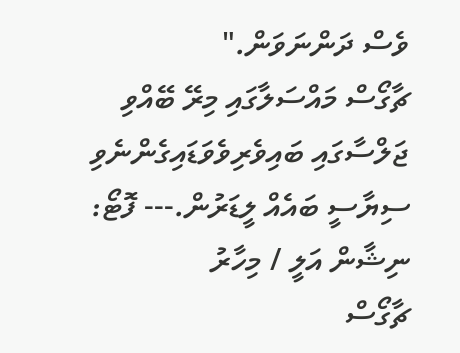ވެސް ދަންނަވަން."
ޗާގޯސް މައްސަލާގައި މިރޭ ބޭއްވި ޖަލްސާގައި ބައިވެރިވެވަޑައިގެންނެވި ސިޔާސީ ބައެއް ލީޑަރުން.--- ފޮޓޯ: ނިޝާން އަލީ / މިހާރު
ޗާގޯސް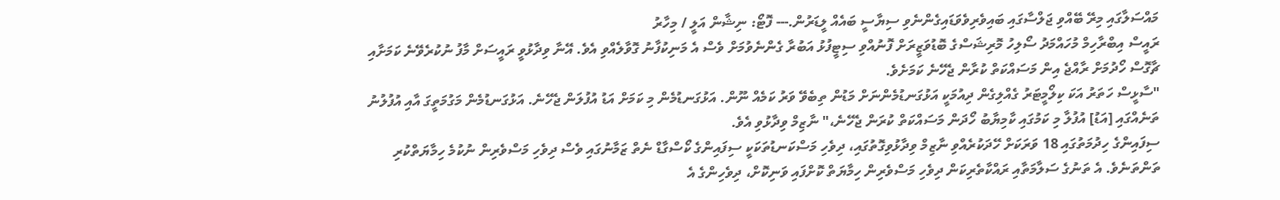މައްސަލާގައި މިރޭ ބޭއްވި ޖަލްސާގައި ބައިވެރިވެވަޑައިގެންނެވި ސިޔާސީ ބައެއް ލީޑަރުން.--- ފޮޓޯ: ނިޝާން އަލީ / މިހާރު
ރައީސް އިބްރާހިމް މުހައްމަދު ސޯލިހު މޮރިޝަސްގެ ބޮޑުވަޒީރަށް ފޮނުއްވި ސިޓީފުޅު އަބުރާ ގެންނެވުމަށް ވެސް އެ މަނިކުފާނު ގޮވާލެއްވި އެވެ. އޭނާ ވިދާޅުވީ ރައީސަށް މާފު ނުކުރެވޭނެ ކަމަށާއި ޗާގޮސް ހޯދުމަށް ރާއްޖެ އިން މަސައްކަތް ކުރާން ޖެހޭނެ ކަމަށެވެ.
"ސާޅީސް ހަތަރު އަކަ ކިލޯމީޓަރު ގެއްލިގެން ދިއުމަކީ އަޅުގަނޑުމެންނަށް މަޑުން ތިބެވޭ ވަރު ކަމެއް ނޫން. އަޅުގަނޑުމެން މި ކަމަށް އަޑު އުފުލަން ޖެހޭނެ. އަޅުގަނޑުމެން މަގުމަތީގަ އާއި އުފުލުނު ތަނެއްގައި [އަޑު] އުފުލާ މި ކަމުގައި ކާމިޔާބު ހޯދަން މަސައްކަތް ކުރަން ޖެހޭނެ،" ނާޒިމް ވިދާޅުވި އެވެ.
ސިފައިންގެ ހިދުމަތުގައި 18 ވަރަކަށް ހޭދަކުރެއްވި ނާޒިމް ވިދާޅުވިގޮތުގައި، ދިވެހި މަސްކަނޑުތަކަކީ ސިފައިންގެ ކޯސްގާޑް ނެތް ޒަމާނުގައި ވެސް ދިވެހި މަސްވެރިން ނުކުމެ ހިމާޔަތްކުރި ތަންތަނެވެ. އެ ތަނުގެ ސަލާމަތާއި ރައްކާތެރިކަން ދިވެހި މަސްވެރިން ހިމާޔަތް ކޮށްފައި ވަނިކޮށް، ދިވެހިންގެ އެ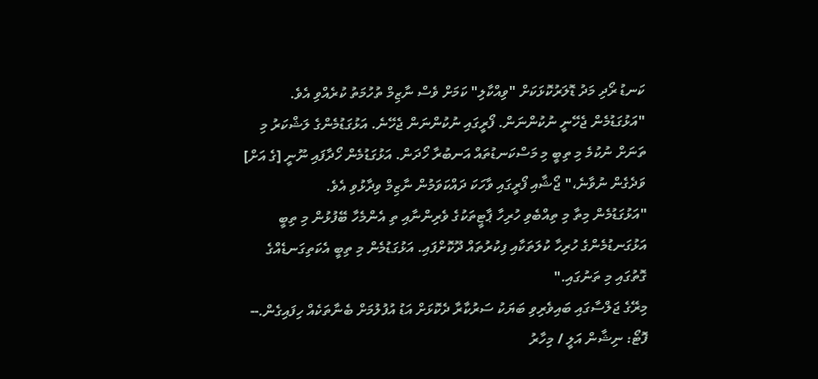ކަނޑު ރޯދި މަދު ޑޮލަރުކޮޅަކަށް "ވިއްކާލި" ކަމަށް ވެސް ނާޒިމް ތުހުމަތު ކުރެއްވި އެވެ. "އަޅުގަޑުމެން ޖެހޭނީ ނުކުންނަން. ފޯރީގައި ނުކުންނަން ޖެހޭނެ. އަޅުގަޑުމެންގެ ލަޝްކަރު މި ތަނަށް ނުކުމެ މި ތިބީ މި މަސްކަނޑުތައް އަނބުރާ ހޯދަން. އަޅުގަޑުމެން ހޯދާފައި ނޫނީ [ގެ އަށް] ވަދެގެން ނުވާނެ،" ޖޯޝާއި ފޯރީގައި ވާހަކަ ދައްކަވަމުން ނާޒިމް ވިދާޅުވި އެވެ.
"އަޅުގަޑުމެން މިތާ މި ތިއްބެވި ހުރިހާ ޕާޓީތަކުގެ ވެރިންނާއި ތި އެންމެހާ ބޭފުޅުން މި ތިބީ އަޅުގަނޑުމެންގެ ހުރިހާ ކުލަތަކާއި ފިކުރުތައް ދޫކޮށްފައި. އަޅުގަޑުމެން މި ތިބީ އެކަތިގަނޑެއްގެ ގޮތުގައި މި ތަނުގައި."
މިރޭގެ ޖަލްސާގައި ބައިވެރިވި ބަޔަކު ސަރުކާރާ ދެކޮޅަށް އަޑު އުފުލުމަށް ބެނާތަކެއް ހިފައިގެން.-- ފޮޓޯ: ނިޝާން އަލީ / މިހާރު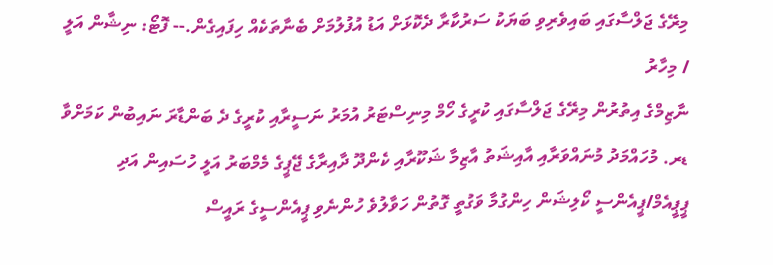މިރޭގެ ޖަލްސާގައި ބައިވެރިވި ބަޔަކު ސަރުކާރާ ދެކޮޅަށް އަޑު އުފުލުމަށް ބެނާތަކެއް ހިފައިގެން.-- ފޮޓޯ: ނިޝާން އަލީ / މިހާރު
ނާޒިމްގެ އިތުރުން މިރޭގެ ޖަލްސާގައި ކުރީގެ ހޯމް މިނިސްޓަރު އުމަރު ނަސީރާއި ކުރީގެ ދެ ބަންޑާރަ ނައިބުން ކަމަށްވާ ޑރ. މުހައްމަދު މުނައްވަރާއި އާއިޝަތު އާޒިމާ ޝަކޫރާއި ކެންދޫ ދާއިރާގެ ޖޭޕީގެ މެމްބަރު އަލީ ހުސައިން އަދި ޕީޕީއެމް/ޕީއެންސީ ކޯލިޝަން ހިންގުމާ ވަގުތީ ގޮތުން ހަވާލުވެ ހުންނެވި ޕީއެންސީގެ ރައީސް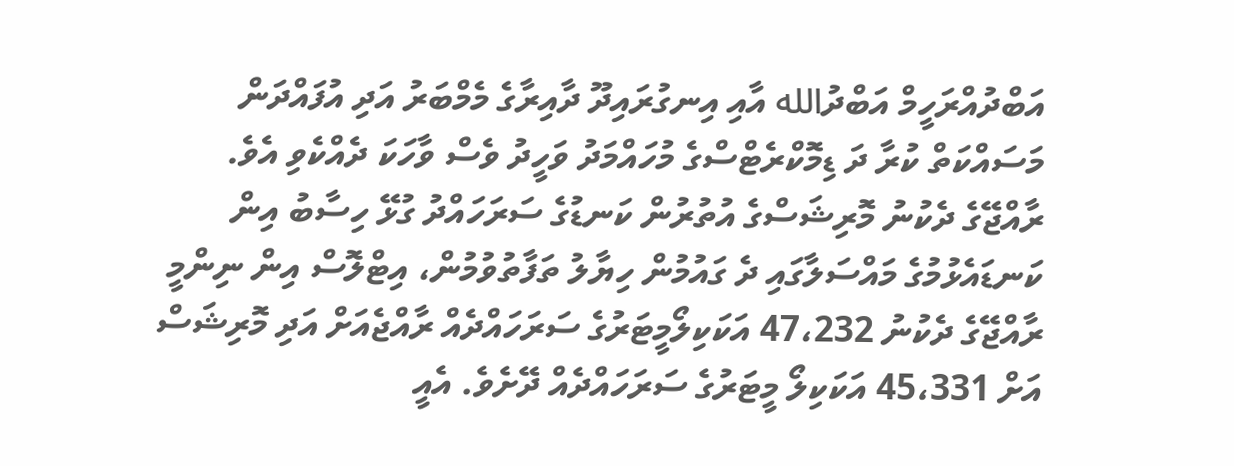އަބްދުއްރަހީމް އަބްދުالله އާއި އިނގުރައިދޫ ދާއިރާގެ މެމްބަރު އަދި އުފައްދަން މަސައްކަތް ކުރާ ދަ ޑިމޮކްރެޓްސްގެ މުހައްމަދު ވަހީދު ވެސް ވާހަކަ ދެއްކެވި އެވެ.
ރާއްޖޭގެ ދެކުނު މޮރިޝަސްގެ އުތުރުން ކަނޑުގެ ސަރަހައްދު ގުޅޭ ހިސާބު އިން ކަނޑައެޅުމުގެ މައްސަލާގައި ދެ ގައުމުން ހިޔާލު ތަފާތުވުމުން، އިޓްލޮސް އިން ނިންމީ ރާއްޖޭގެ ދެކުނު 47،232 އަކަކިލޯމީޓަރުގެ ސަރަހައްދެއް ރާއްޖެއަށް އަދި މޮރިޝަސް އަށް 45،331 އަކަކިލޯ މީޓަރުގެ ސަރަހައްދެއް ދޭށެވެ. އެއީ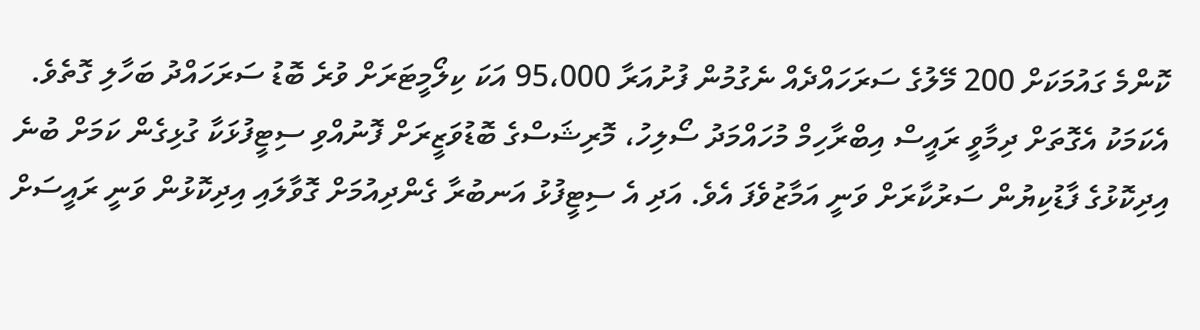ކޮންމެ ގައުމަކަށް 200 މޭލުގެ ސަރަހައްދެއް ނެގުމުން ފުށުއަރާ 95،000 އަކަ ކިލޯމީޓަރަށް ވުރެ ބޮޑު ސަރަހައްދު ބަހާލި ގޮތެވެ.
އެކަމަކު އެގޮތަށް ދިމާވީ ރައީސް އިބްރާހިމް މުހައްމަދު ސޯލިހު، މޮރިޝަސްގެ ބޮޑުވަޒީރަށް ފޮނުއްވި ސިޓީފުޅަކާ ގުޅިގެން ކަމަށް ބުނެ އިދިކޮޅުގެ ފާޑުކިޔުން ސަރުކާރަށް ވަނީ އަމާޒުވެފަ އެވެ. އަދި އެ ސިޓީފުޅު އަނބުރާ ގެންދިއުމަށް ގޮވާލައި އިދިކޮޅުން ވަނީ ރައީސަށް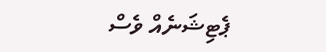ޕެޓިޝަނެއް ވެސް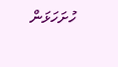ހުށަހަޅަން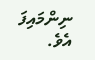ނިންމައިފަ އެވެ.